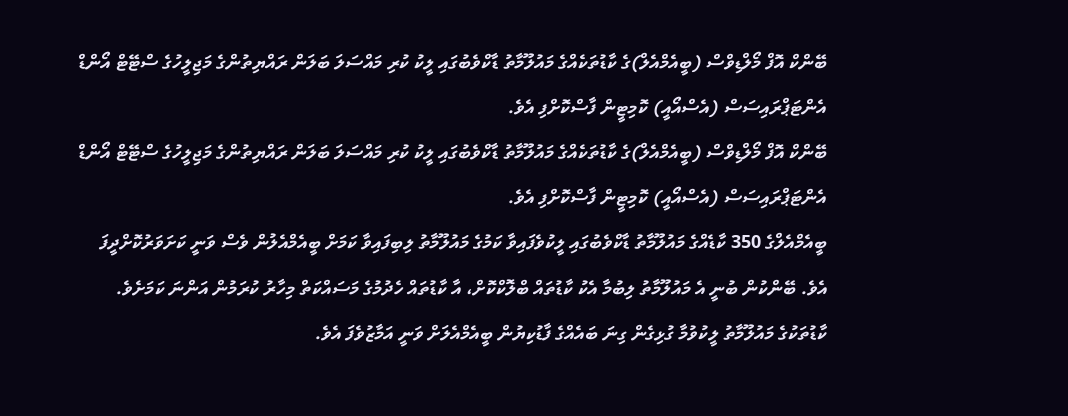ބޭންކް އޮފް މޯލްޑިވްސް (ބީއެމްއެލް)ގެ ކާޑުތަކެއްގެ މައުލޫމާތު ޑާކްވެބުގައި ލީކު ކުރި މައްސަލަ ބަލަން ރައްޔިތުންގެ މަޖިލީހުގެ ސްޓޭޓް އޯންޑް އެންޓަޕްރައިސަސް (އެސްއޯއީ) ކޮމިޓީން ފާސްކޮށްފި އެވެ.
ބޭންކް އޮފް މޯލްޑިވްސް (ބީއެމްއެލް)ގެ ކާޑުތަކެއްގެ މައުލޫމާތު ޑާކްވެބުގައި ލީކު ކުރި މައްސަލަ ބަލަން ރައްޔިތުންގެ މަޖިލީހުގެ ސްޓޭޓް އޯންޑް އެންޓަޕްރައިސަސް (އެސްއޯއީ) ކޮމިޓީން ފާސްކޮށްފި އެވެ.
ބީއެމްއެލްގެ 350 ކާޑެއްގެ މައުލޫމާތު ޑާކްވެބުގައި ލީކުވެފައިވާ ކަމުގެ މައުލޫމާތު ލިބިފައިވާ ކަމަށް ބީއެމްއެލުން ވެސް ވަނީ ކަށަވަރުކޮށްދީފަ އެވެ. ބޭންކުން ބުނީ އެ މައުލޫމާތު ލިބުމާ އެކު ކާޑުތައް ބްލޮކްކޮށް، އާ ކާޑުތައް ހެދުމުގެ މަސައްކަތް މިހާރު ކުރަމުން އަންނަ ކަމަށެވެ.
ކާޑުތަކުގެ މައުލޫމާތު ލީކުވުމާ ގުޅިގެން ގިނަ ބައެއްގެ ފާޑުކިޔުން ބީއެމްއެލަށް ވަނީ އަމާޒުވެފަ އެވެ.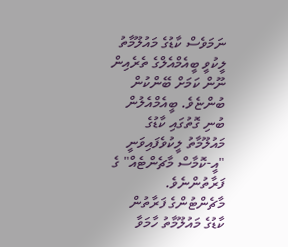ނަމަވެސް ކާޑުގެ މައުލޫމާތު ލީކުވީ ބީއެމްއެލްގެ ތެރެއިން ނޫން ކަމަށް ބޭންކުން ބުންޏެވެ. ބީއެމްއެލުން ބުނި ގޮތުގައި ކާޑުގެ މައުލޫމާތު ލީކުވެފައިވަނީ "އީ-ކޮމާސް މާޗެންޓެއް" ގެ ފަރާތުންނެވެ.
މާޗެންޓުންގެ ފަރާތުން ކާޑުގެ މައުލޫމާތު ހާމަވާ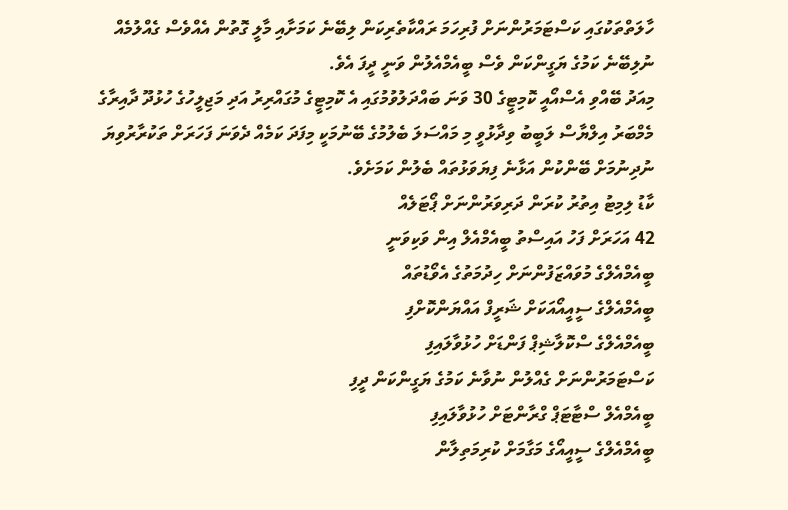ހާލަތްތަކުގައި ކަސްޓަމަރުންނަށް ފުރިހަމަ ރައްކާތެރިކަން ލިބޭނެ ކަމަށާއި މާލީ ގޮތުން އެއްވެސް ގެއްލުމެއް ނުލިބޭނެ ކަމުގެ ޔަގީންކަން ވެސް ބީއެމްއެލުން ވަނީ ދީފަ އެވެ.
މިއަދު ބޭއްވި އެސްއޯއީ ކޮމިޓީގެ 30 ވަނަ ބައްދަލުވުމުގައި އެ ކޮމިޓީގެ މުގައްރިރު އަދި މަޖިލީހުގެ ހުޅުދޫ ދާއިރާގެ މެމްބަރު އިލްޔާސް ލަބީބު ވިދާޅުވީ މި މައްސަލަ ބެލުމުގެ ބޭނުމަކީ މިފަދަ ކަމެއް ދެވަނަ ފަހަރަށް ތަކުރާރުވިޔަ ނުދިނުމަށް ބޭންކުން އަޅާނެ ފިޔަވަޅުތައް ބެލުން ކަމަށެވެ.
ކާޑު ލިމިޓު އިތުރު ކުރަން ދަރިވަރުންނަށް ޕޯޓަލެއް
42 އަހަރަށް ފަހު އައިސްތު ބީއެމްއެލް އިން ވަކިވަނީ
ބީއެމްއެލްގެ މުވައްޒަފުންނަށް ހިދުމަތުގެ އެވޯޑުތައް
ބީއެމްއެލްގެ ސީއީއޯއަކަށް ޝަރީފް އައްޔަންކޮށްފި
ބީއެމްއެލްގެ ސްކޮލާޝިޕް ފަންޑަށް ހުޅުވާލައިފި
ކަސްޓަމަރުންނަށް ގެއްލުން ނުވާނެ ކަމުގެ ޔަގީންކަން ދީފި
ބީއެމްއެލް ސްޓާޓަޕް ގްރާންޓަށް ހުޅުވާލައިފި
ބީއެމްއެލްގެ ސީއީއޯގެ މަގާމަށް ކުރިމަތިލާން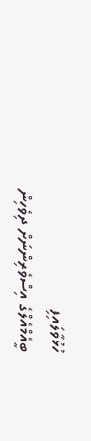ހުޅުވާލައިފި
ބީއެމްއެލްގެ އިސްވެރިންނަށް ދިވެހިން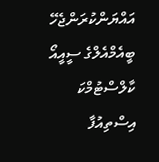އައްޔަންކުރަންޖެހޭ
ބީއެމްއެލްގެ ސީއީއޯ ކާލްސްޓުމްކަ އިސްތިއުފާ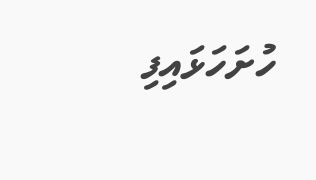ހުށަހަޅައިފި